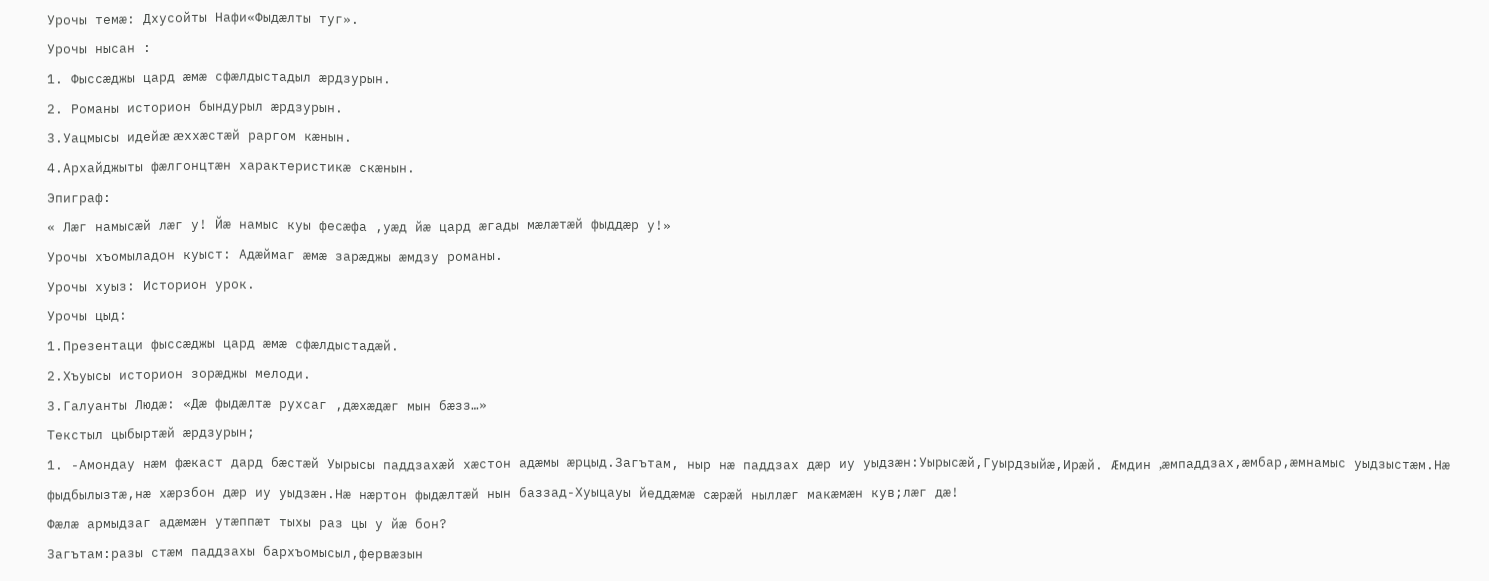Урочы темæ: Дхусойты Нафи«Фыдæлты туг».
Урочы нысан :
1. Фыссæджы цард æмæ сфæлдыстадыл æрдзурын.
2. Романы историон бындурыл æрдзурын.
3.Уацмысы идейæ æххæстæй раргом кæнын.
4.Архайджыты фæлгонцтæн характеристикæ скæнын.
Эпиграф:
« Лæг намысæй лæг у! Йæ намыс куы фесæфа ,уæд йæ цард æгады мæлæтæй фыддæр у!»
Урочы хъомыладон куыст: Адæймаг æмæ зарæджы æмдзу романы.
Урочы хуыз: Историон урок.
Урочы цыд:
1.Презентаци фыссæджы цард æмæ сфæлдыстадæй.
2.Хъуысы историон зорæджы мелоди.
3.Галуанты Людæ: «Дæ фыдæлтæ рухсаг ,дæхæдæг мын бæзз…»
Текстыл цыбыртæй æрдзурын;
1. -Амондау нæм фæкаст дард бæстæй Уырысы паддзахæй хæстон адæмы æрцыд.Загътам, ныр нæ паддзах дæр иу уыдзæн:Уырысæй,Гуырдзыйæ,Ирæй. Æмдин ,æмпаддзах,æмбар,æмнамыс уыдзыстæм.Нæ фыдбылызтæ,нæ хæрзбон дæр иу уыдзæн.Нæ нæртон фыдæлтæй нын баззад-Хуыцауы йеддæмæ сæрæй ныллæг макæмæн кув;лæг дæ!
Фæлæ армыдзаг адæмæн утæппæт тыхы раз цы у йæ бон?
Загътам:разы стæм паддзахы бархъомысыл,фервæзын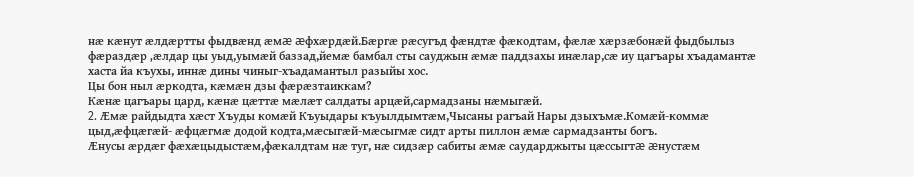нæ кæнут æлдæртты фыдвæнд æмæ æфхæрдæй.Бæргæ рæсугъд фæндтæ фæкодтам, фæлæ хæрзæбонæй фыдбылыз фæраздæр ,æлдар цы уыд,уымæй баззад,йемæ бамбал сты сауджын æмæ паддзахы инæлар,сæ иу цагъары хъадамантæ хаста йа къухы, иннæ дины чиныг-хъадамантыл разыйы хос.
Цы бон ныл æркодта, кæмæн дзы фæрæзтаиккам?
Кæнæ цагъары цард, кæнæ цæттæ мæлæт салдаты арцæй,сармадзаны нæмыгæй.
2. Æмæ райдыдта хæст Хъуды комæй Къуыдары къуылдымтæм,Чысаны рагъай Нары дзыхъмæ.Комæй-коммæ цыд,æфцæгæй- æфцæгмæ додой кодта,мæсыгæй-мæсыгмæ сидт арты пиллон æмæ сармадзанты богъ.
Æнусы æрдæг фæхæцыдыстæм,фæкалдтам нæ туг, нæ сидзæр сабиты æмæ саударджыты цæссыгтæ æнустæм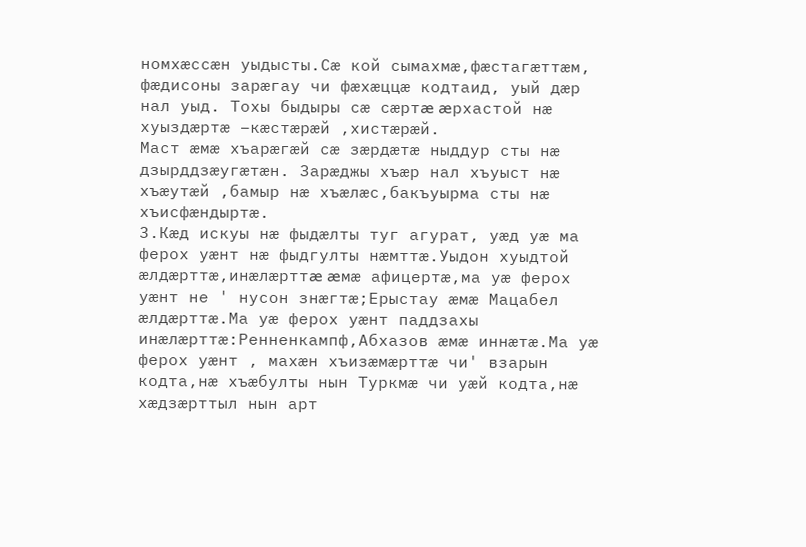номхæссæн уыдысты.Сæ кой сымахмæ,фæстагæттæм, фæдисоны зарæгау чи фæхæццæ кодтаид, уый дæр нал уыд. Тохы быдыры сæ сæртæ æрхастой нæ хуыздæртæ –кæстæрæй ,хистæрæй.
Маст æмæ хъарæгæй сæ зæрдæтæ ныддур сты нæ дзырддзæугæтæн. Зарæджы хъæр нал хъуыст нæ хъæутæй ,бамыр нæ хъæлæс,бакъуырма сты нæ хъисфæндыртæ.
3.Кæд искуы нæ фыдæлты туг агурат, уæд уæ ма ферох уæнт нæ фыдгулты нæмттæ.Уыдон хуыдтой æлдæрттæ,инæлæрттæ æмæ афицертæ,ма уæ ферох уæнт не ' нусон знæгтæ;Ерыстау æмæ Мацабел æлдæрттæ.Ма уæ ферох уæнт паддзахы инæлæрттæ:Ренненкампф,Абхазов æмæ иннæтæ.Ма уæ ферох уæнт , махæн хъизæмæрттæ чи' взарын кодта,нæ хъæбулты нын Туркмæ чи уæй кодта,нæ хæдзæрттыл нын арт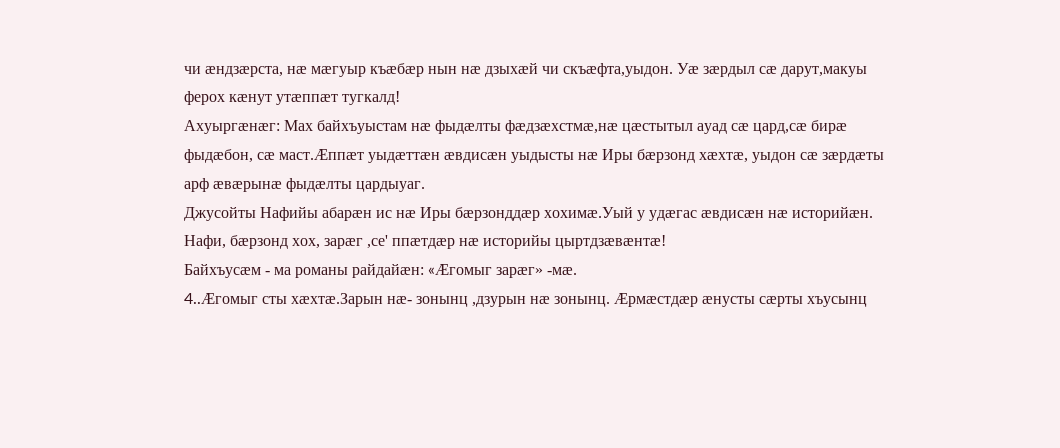чи æндзæрста, нæ мæгуыр къæбæр нын нæ дзыхæй чи скъæфта,уыдон. Уæ зæрдыл сæ дарут,макуы ферох кæнут утæппæт тугкалд!
Ахуыргæнæг: Мах байхъуыстам нæ фыдæлты фæдзæхстмæ,нæ цæстытыл ауад сæ цард,сæ бирæ фыдæбон, сæ маст.Æппæт уыдæттæн æвдисæн уыдысты нæ Иры бæрзонд хæхтæ, уыдон сæ зæрдæты арф æвæрынæ фыдæлты цардыуаг.
Джусойты Нафийы абарæн ис нæ Иры бæрзонддæр хохимæ.Уый у удæгас æвдисæн нæ историйæн.
Нафи, бæрзонд хох, зарæг ,се' ппæтдæр нæ историйы цыртдзæвæнтæ!
Байхъусæм - ма романы райдайæн: «Æгомыг зарæг» -мæ.
4..Æгомыг сты хæхтæ.Зарын нæ- зонынц ,дзурын нæ зонынц. Æрмæстдæр æнусты сæрты хъусынц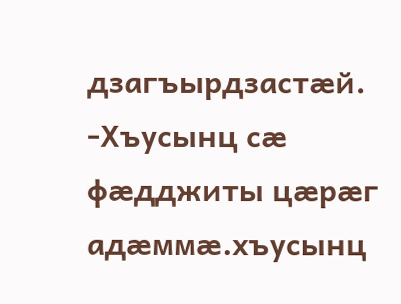дзагъырдзастæй.
-Хъусынц сæ фæдджиты цæрæг адæммæ.хъусынц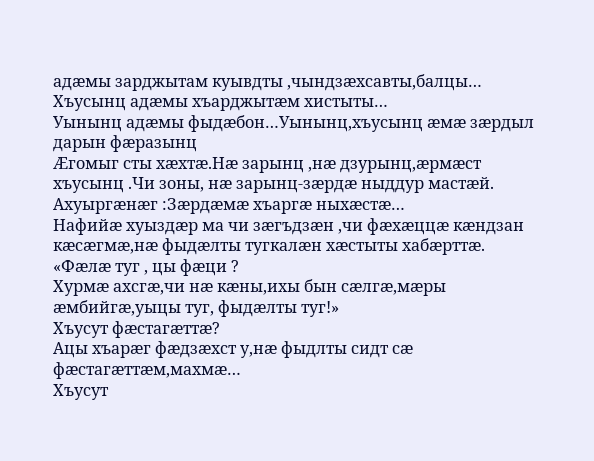адæмы зарджытам куывдты ,чындзæхсавты,балцы…
Хъусынц адæмы хъарджытæм хистыты…
Уынынц адæмы фыдæбон…Уынынц,хъусынц æмæ зæрдыл дарын фæразынц
Æгомыг сты хæхтæ.Нæ зарынц ,нæ дзурынц,æрмæст хъусынц .Чи зоны, нæ зарынц-зæрдæ ныддур мастæй.
Ахуыргæнæг :Зæрдæмæ хъаргæ ныхæстæ…
Нафийæ хуыздæр ма чи зæгъдзæн ,чи фæхæццæ кæндзан кæсæгмæ,нæ фыдæлты тугкалæн хæстыты хабæрттæ.
«Фæлæ туг , цы фæци ?
Хурмæ ахсгæ,чи нæ кæны,ихы бын сæлгæ,мæры æмбийгæ,уыцы туг, фыдæлты туг!»
Хъусут фæстагæттæ?
Ацы хъарæг фæдзæхст у,нæ фыдлты сидт сæ фæстагæттæм,махмæ…
Хъусут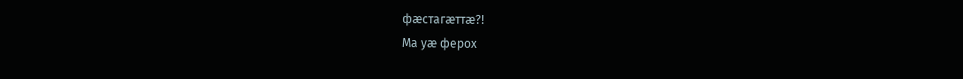фæстагæттæ?!
Ма уæ ферох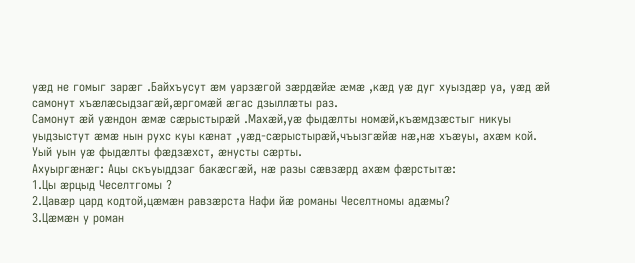уæд не гомыг зарæг .Байхъусут æм уарзæгой зæрдæйæ æмæ ,кæд уæ дуг хуыздæр уа, уæд æй самонут хъæлæсыдзагæй,æргомæй æгас дзыллæты раз.
Самонут æй уæндон æмæ сæрыстырæй .Махæй,уæ фыдæлты номæй,къæмдзæстыг никуы уыдзыстут æмæ нын рухс куы кæнат ,уæд-сæрыстырæй,чъызгæйæ нæ,нæ хъæуы, ахæм кой.
Уый уын уæ фыдæлты фæдзæхст, æнусты сæрты.
Ахуыргæнæг: Ацы скъуыддзаг бакæсгæй, нæ разы сæвзæрд ахæм фæрстытæ:
1.Цы æрцыд Чеселтгомы ?
2.Цавæр цард кодтой,цæмæн равзæрста Нафи йæ романы Чеселтномы адæмы?
3.Цæмæн у роман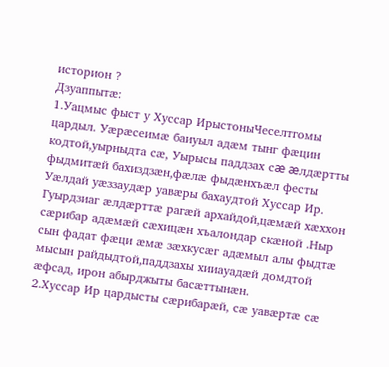историон ?
Дзуаппытæ:
1.Уацмыс фыст у Хуссар ИрыстоныЧеселтгомы цардыл. Уæрæсеимæ баиуыл адæм тынг фæцин кодтой,уырныдта сæ, Уырысы паддзах сæ æлдæртты фыдмитæй бахиздзæн,фæлæ фыдæнхъæл фесты Уæлдай уæззаудæр уавæры бахаудтой Хуссар Ир. Гуырдзиаг æлдæрттæ рагæй архайдой,цæмæй хæххон сæрибар адæмæй сæхицæн хъалондар скæной .Ныр сын фадат фæци æмæ зæхкусæг адæмыл алы фыдтæ мысын райдыдтой,паддзахы хииауадæй домдтой æфсад, ирон абырджыты басæттынæн.
2.Хуссар Ир цардысты сæрибарæй, сæ уавæртæ сæ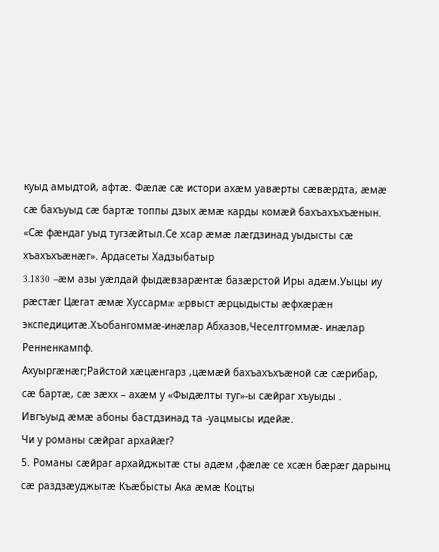куыд амыдтой, афтæ. Фæлæ сæ истори ахæм уавæрты сæвæрдта, æмæ сæ бахъуыд сæ бартæ топпы дзых æмæ карды комæй бахъахъхъæнын.
«Сæ фæндаг уыд тугзæйтыл.Се хсар æмæ лæгдзинад уыдысты сæ хъахъхъæнæг». Ардасеты Хадзыбатыр
3.1830 –æм азы уæлдай фыдæвзарæнтæ базæрстой Иры адæм.Уыцы иу рæстæг Цæгат æмæ Хуссармæ æрвыст æрцыдысты æфхæрæн экспедицитæ.Хъобангоммæ-инæлар Абхазов,Чеселтгоммæ- инæлар Ренненкампф.
Ахуыргæнæг;Райстой хæцæнгарз ,цæмæй бахъахъхъæной сæ сæрибар, сæ бартæ, сæ зæхх – ахæм у «Фыдæлты туг»-ы сæйраг хъуыды .
Ивгъуыд æмæ абоны бастдзинад та -уацмысы идейæ.
Чи у романы сæйраг архайæг?
5. Романы сæйраг архайджытæ сты адæм ,фæлæ се хсæн бæрæг дарынц сæ раздзæуджытæ Къæбысты Ака æмæ Коцты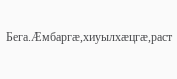Бега.Æмбаргæ,хиуылхæцгæ,раст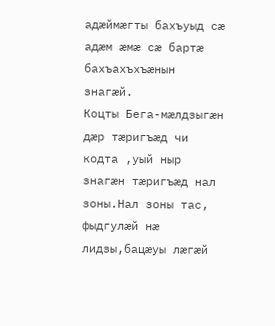адæймæгты бахъуыд сæ адæм æмæ сæ бартæ бахъахъхъæнын знагæй.
Коцты Бега-мæлдзыгæн дæр тæригъæд чи кодта ,уый ныр знагæн тæригъæд нал зоны.Нал зоны тас, фыдгулæй нæ лидзы,бацæуы лæгæй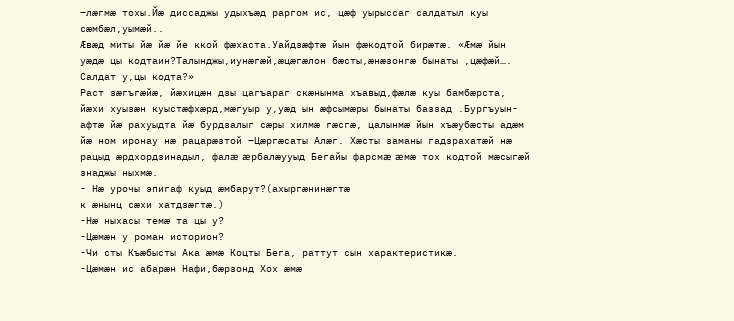–лæгмæ тохы.Йæ диссаджы удыхъæд раргом ис, цæф уырыссаг салдатыл куы сæмбæл,уымæй..
Æвæд миты йæ йæ йе ккой фæхаста.Уайдзæфтæ йын фæкодтой бирæтæ. «Æмæ йын уæдæ цы кодтаин?Талынджы,иунæгæй,æцæгæлон бæсты,æнæзонгæ бынаты ,цæфæй….
Салдат у,цы кодта?»
Раст зæгъгæйæ, йæхицæн дзы цагъараг скæнынма хъавыд,фæлæ куы бамбæрста, йæхи хуызæн куыстæфхæрд,мæгуыр у,уæд ын æфсымæры бынаты баззад .Бургъуын-афтæ йæ рахуыдта йæ бурдзалыг сæры хилмæ гæсгæ, цалынмæ йын хъæубæсты адæм йæ ном иронау нæ рацарæзтой –Цæргæсаты Алæг. Хæсты заманы гадзрахатæй нæ рацыд æрдхордзинадыл, фалæ æрбалæууыд Бегайы фарсмæ æмæ тох кодтой мæсыгæй знаджы ныхмæ.
- Нæ урочы эпигаф куыд æмбарут?(ахыргæнинæгтæ
к æнынц сæхи хатдзæгтæ.)
-Нæ ныхасы темæ та цы у?
-Цæмæн у роман историон?
-Чи сты Къæбысты Ака æмæ Коцты Бега, раттут сын характеристикæ.
-Цæмæн ис абарæн Нафи,бæрзонд Хох æмæ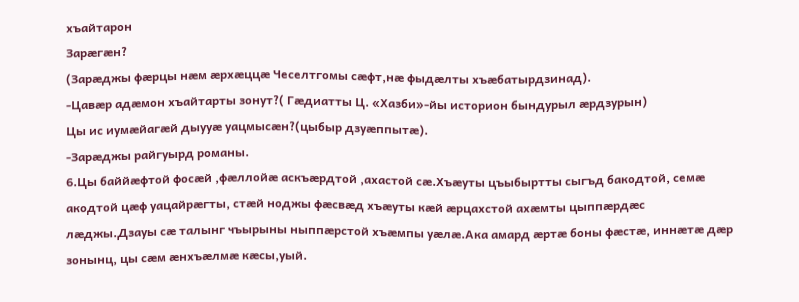хъайтарон
Зарæгæн?
(Зарæджы фæрцы нæм æрхæццæ Чеселтгомы сæфт,нæ фыдæлты хъæбатырдзинад).
-Цавæр адæмон хъайтарты зонут?( Гæдиатты Ц. «Хазби»-йы историон бындурыл æрдзурын)
Цы ис иумæйагæй дыууæ уацмысæн?(цыбыр дзуæппытæ).
-Зарæджы райгуырд романы.
6.Цы баййæфтой фосæй ,фæллойæ аскъæрдтой ,ахастой сæ.Хъæуты цъыбыртты сыгъд бакодтой, семæ акодтой цæф уацайрæгты, стæй ноджы фæсвæд хъæуты кæй æрцахстой ахæмты цыппæрдæс лæджы.Дзауы сæ талынг чъырыны ныппæрстой хъæмпы уæлæ.Ака амард æртæ боны фæстæ, иннæтæ дæр зонынц, цы сæм æнхъæлмæ кæсы,уый.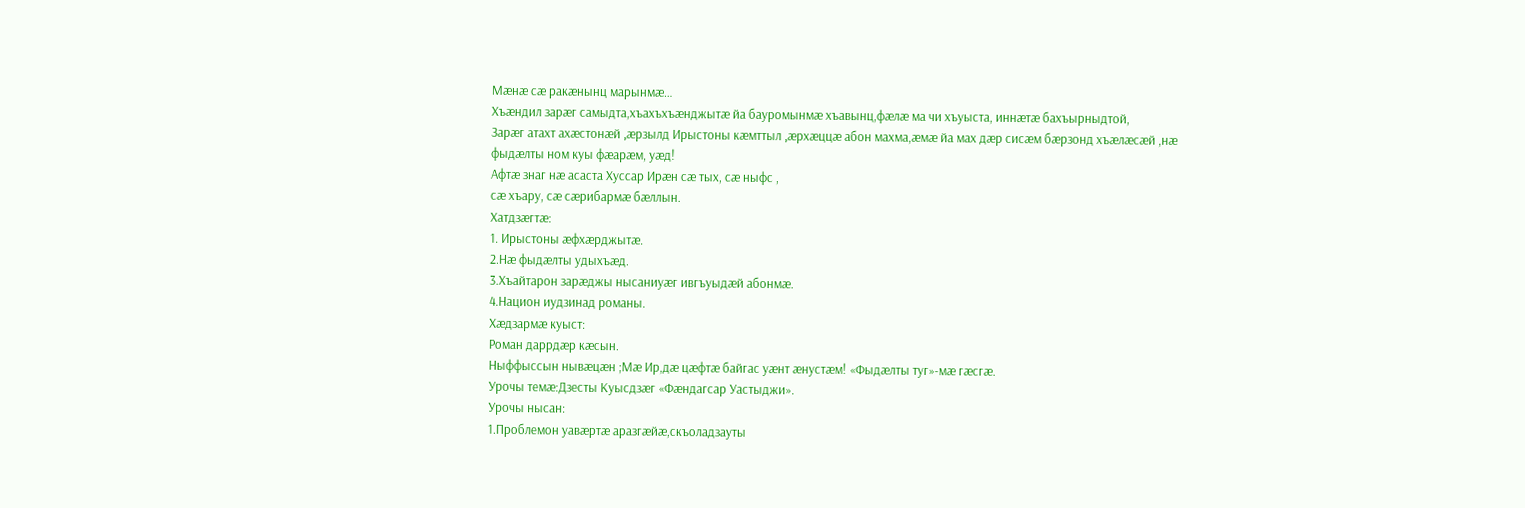Мæнæ сæ ракæнынц марынмæ…
Хъæндил зарæг самыдта,хъахъхъæнджытæ йа бауромынмæ хъавынц,фæлæ ма чи хъуыста, иннæтæ бахъырныдтой,
Зарæг атахт ахæстонæй ,æрзылд Ирыстоны кæмттыл ,æрхæццæ абон махма,æмæ йа мах дæр сисæм бæрзонд хъæлæсæй ,нæ фыдæлты ном куы фæарæм, уæд!
Афтæ знаг нæ асаста Хуссар Ирæн сæ тых, сæ ныфс ,
сæ хъару, сæ сæрибармæ бæллын.
Хатдзæгтæ:
1. Ирыстоны æфхæрджытæ.
2.Нæ фыдæлты удыхъæд.
3.Хъайтарон зарæджы нысаниуæг ивгъуыдæй абонмæ.
4.Национ иудзинад романы.
Хæдзармæ куыст:
Роман даррдæр кæсын.
Ныффыссын нывæцæн ;Мæ Ир,дæ цæфтæ байгас уæнт æнустæм! «Фыдæлты туг»-мæ гæсгæ.
Урочы темæ:Дзесты Куысдзæг «Фæндагсар Уастыджи».
Урочы нысан:
1.Проблемон уавæртæ аразгæйæ,скъоладзауты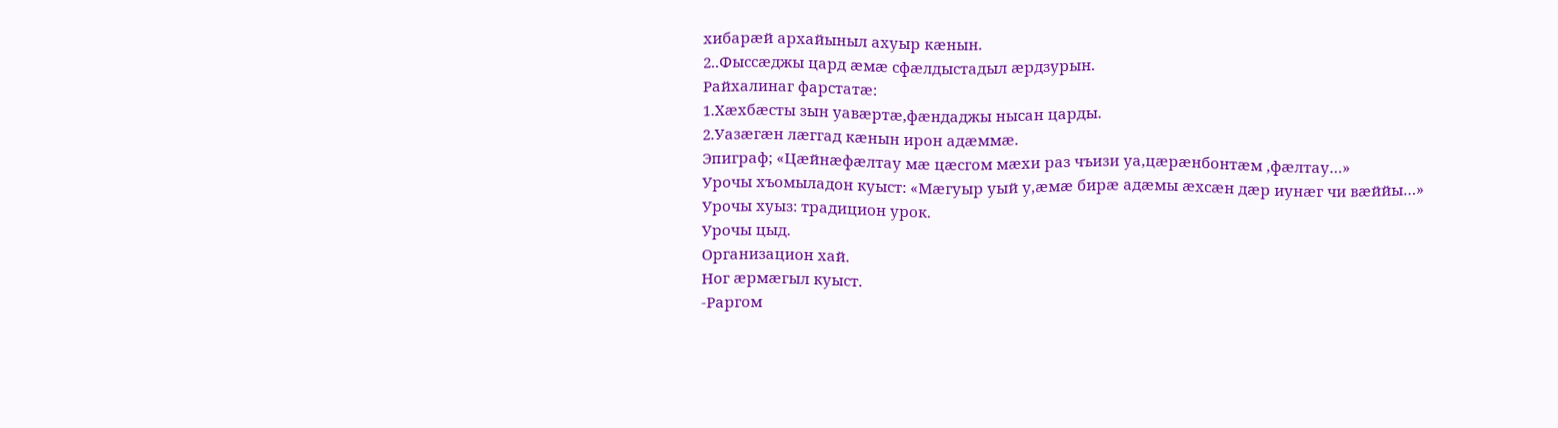хибарæй архайыныл ахуыр кæнын.
2..Фыссæджы цард æмæ сфæлдыстадыл æрдзурын.
Райхалинаг фарстатæ:
1.Хæхбæсты зын уавæртæ,фæндаджы нысан царды.
2.Уазæгæн лæггад кæнын ирон адæммæ.
Эпиграф; «Цæйнæфæлтау мæ цæсгом мæхи раз чъизи уа,цæрæнбонтæм ,фæлтау…»
Урочы хъомыладон куыст: «Мæгуыр уый у,æмæ бирæ адæмы æхсæн дæр иунæг чи вæййы…»
Урочы хуыз: традицион урок.
Урочы цыд.
Организацион хай.
Ног æрмæгыл куыст.
-Раргом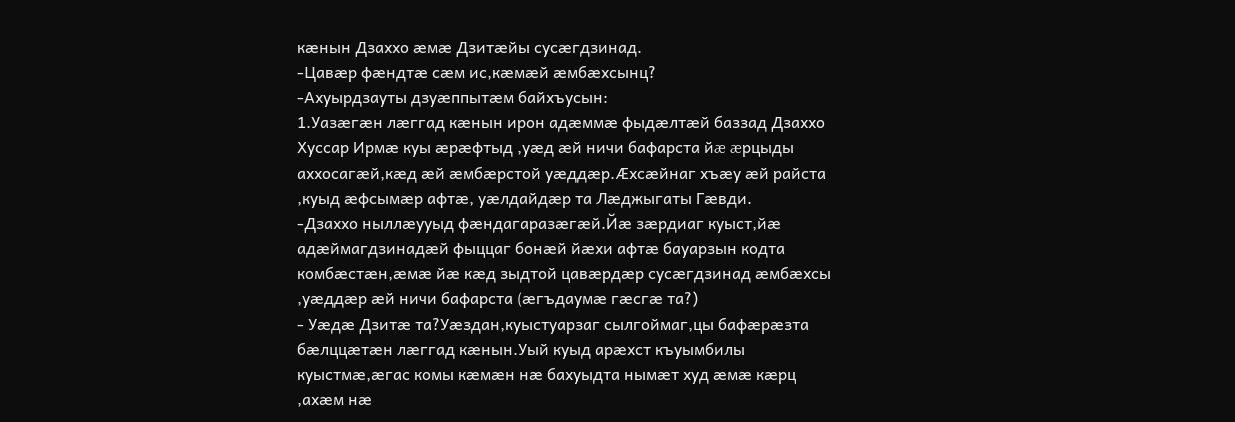кæнын Дзаххо æмæ Дзитæйы сусæгдзинад.
-Цавæр фæндтæ сæм ис,кæмæй æмбæхсынц?
-Ахуырдзауты дзуæппытæм байхъусын:
1.Уазæгæн лæггад кæнын ирон адæммæ фыдæлтæй баззад Дзаххо Хуссар Ирмæ куы æрæфтыд ,уæд æй ничи бафарста йæ æрцыды аххосагæй,кæд æй æмбæрстой уæддæр.Æхсæйнаг хъæу æй райста ,куыд æфсымæр афтæ, уæлдайдæр та Лæджыгаты Гæвди.
-Дзаххо ныллæууыд фæндагаразæгæй.Йæ зæрдиаг куыст,йæ адæймагдзинадæй фыццаг бонæй йæхи афтæ бауарзын кодта комбæстæн,æмæ йæ кæд зыдтой цавæрдæр сусæгдзинад æмбæхсы ,уæддæр æй ничи бафарста (æгъдаумæ гæсгæ та?)
- Уæдæ Дзитæ та?Уæздан,куыстуарзаг сылгоймаг,цы бафæрæзта бæлццæтæн лæггад кæнын.Уый куыд арæхст къуымбилы куыстмæ,æгас комы кæмæн нæ бахуыдта нымæт худ æмæ кæрц ,ахæм нæ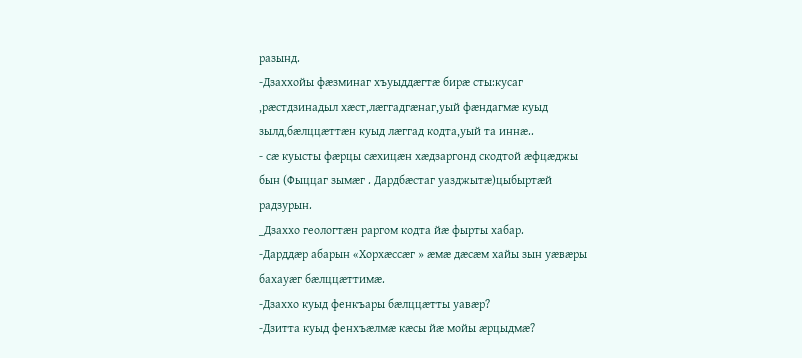разынд.
-Дзаххойы фæзминаг хъуыддæгтæ бирæ сты:кусаг ,рæстдзинадыл хæст,лæггадгæнаг,уый фæндагмæ куыд зылд,бæлццæттæн куыд лæггад кодта,уый та иннæ..
- сæ куысты фæрцы сæхицæн хæдзаргонд скодтой æфцæджы бын (Фыццаг зымæг . Дардбæстаг уазджытæ)цыбыртæй радзурын.
_Дзаххо геологтæн раргом кодта йæ фырты хабар.
-Дарддæр абарын «Хорхæссæг » æмæ дæсæм хайы зын уæвæры бахауæг бæлццæттимæ.
-Дзаххо куыд фенкъары бæлццæтты уавæр?
-Дзитта куыд фенхъæлмæ кæсы йæ мойы æрцыдмæ?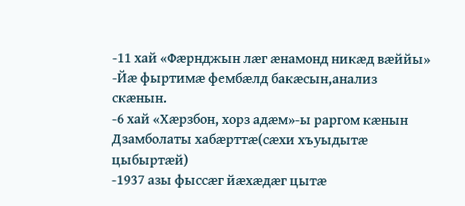-11 хай «Фæрнджын лæг æнамонд никæд вæййы»
-Йæ фыртимæ фембæлд бакæсын,анализ скæнын.
-6 хай «Хæрзбон, хорз адæм»-ы раргом кæнын Дзамболаты хабæрттæ(сæхи хъуыдытæ цыбыртæй)
-1937 азы фыссæг йæхæдæг цытæ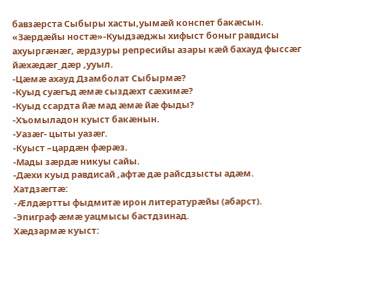бавзæрста Сыбыры хасты,уымæй конспет бакæсын.
«Зæрдæйы ностæ»-Куыдзæджы хифыст боныг равдисы ахуыргæнæг, æрдзуры репресийы азары кæй бахауд фыссæг йæхæдæг_дæр ,ууыл.
-Цæмæ ахауд Дзамболат Сыбырмæ?
-Куыд суæгъд æмæ сыздæхт сæхимæ?
-Куыд ссардта йæ мад æмæ йæ фыды?
-Хъомыладон куыст бакæнын.
-Уазæг- цыты уазæг.
-Куыст –цардæн фæрæз.
-Мады зæрдæ никуы сайы.
-Дæхи куыд равдисай ,афтæ дæ райсдзысты адæм.
Хатдзæгтæ:
-Æлдæртты фыдмитæ ирон литературæйы (абарст).
-Эпиграф æмæ уацмысы бастдзинад.
Хæдзармæ куыст: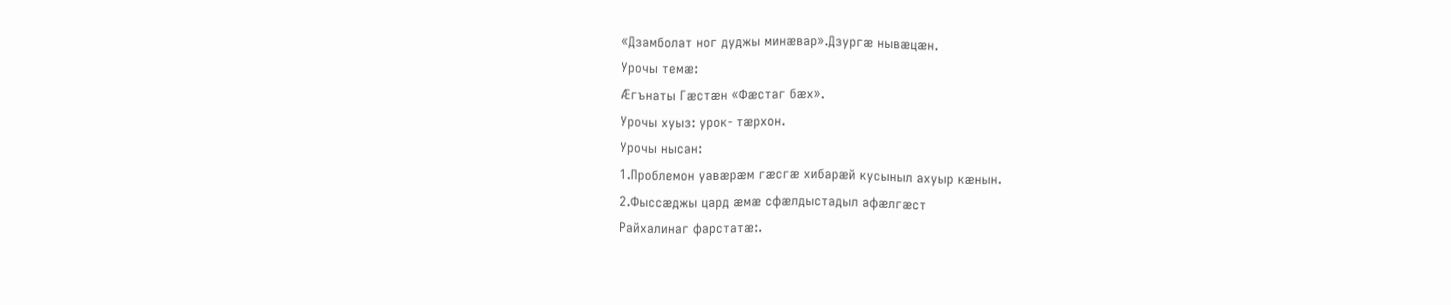«Дзамболат ног дуджы минæвар».Дзургæ нывæцæн.
Урочы темæ:
Æгънаты Гæстæн «Фæстаг бæх».
Урочы хуыз: урок- тæрхон.
Урочы нысан:
1.Проблемон уавæрæм гæсгæ хибарæй кусыныл ахуыр кæнын.
2.Фыссæджы цард æмæ сфæлдыстадыл афæлгæст
Райхалинаг фарстатæ:.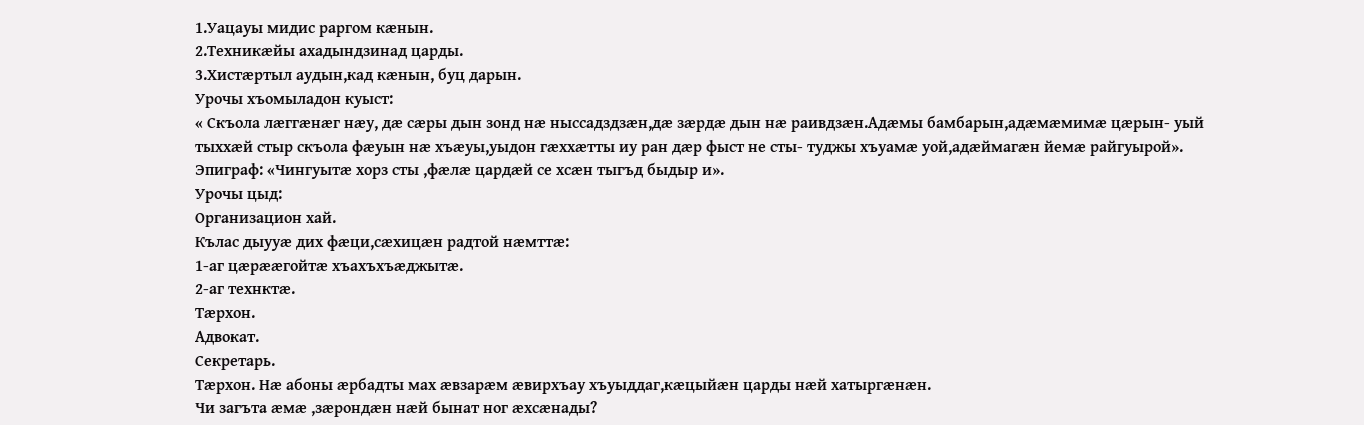1.Уацауы мидис раргом кæнын.
2.Техникæйы ахадындзинад царды.
3.Хистæртыл аудын,кад кæнын, буц дарын.
Урочы хъомыладон куыст:
« Скъола лæггæнæг нæу, дæ сæры дын зонд нæ ныссадздзæн,дæ зæрдæ дын нæ раивдзæн.Адæмы бамбарын,адæмæмимæ цæрын- уый тыххæй стыр скъола фæуын нæ хъæуы,уыдон гæххæтты иу ран дæр фыст не сты- туджы хъуамæ уой,адæймагæн йемæ райгуырой».
Эпиграф: «Чингуытæ хорз сты ,фæлæ цардæй се хсæн тыгъд быдыр и».
Урочы цыд:
Организацион хай.
Кълас дыууæ дих фæци,сæхицæн радтой нæмттæ:
1-аг цæрææгойтæ хъахъхъæджытæ.
2-аг технктæ.
Тæрхон.
Адвокат.
Секретарь.
Тæрхон. Нæ абоны æрбадты мах æвзарæм æвирхъау хъуыддаг,кæцыйæн царды нæй хатыргæнæн.
Чи загъта æмæ ,зæрондæн нæй бынат ног æхсæнады?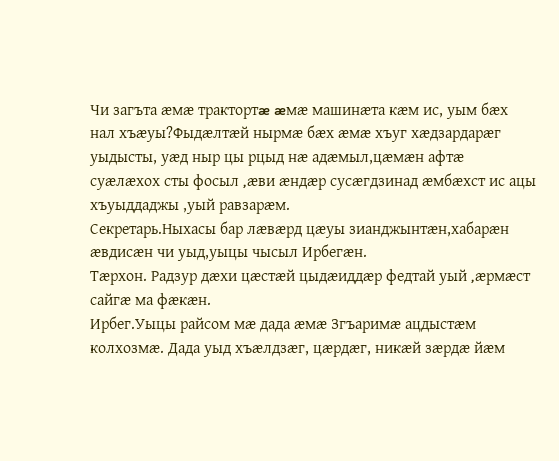Чи загъта æмæ трактортæ æмæ машинæта кæм ис, уым бæх нал хъæуы?Фыдæлтæй нырмæ бæх æмæ хъуг хæдзардарæг уыдысты, уæд ныр цы рцыд нæ адæмыл,цæмæн афтæ суæлæхох сты фосыл ,æви æндæр сусæгдзинад æмбæхст ис ацы хъуыддаджы ,уый равзарæм.
Секретарь.Ныхасы бар лæвæрд цæуы зианджынтæн,хабарæн æвдисæн чи уыд,уыцы чысыл Ирбегæн.
Тæрхон. Радзур дæхи цæстæй цыдæиддæр федтай уый ,æрмæст сайгæ ма фæкæн.
Ирбег.Уыцы райсом мæ дада æмæ Згъаримæ ацдыстæм колхозмæ. Дада уыд хъæлдзæг, цæрдæг, никæй зæрдæ йæм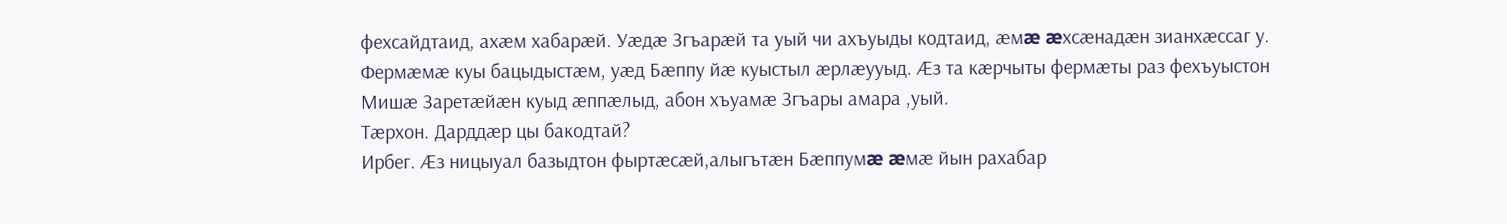фехсайдтаид, ахæм хабарæй. Уæдæ Згъарæй та уый чи ахъуыды кодтаид, æмæ æхсæнадæн зианхæссаг у. Фермæмæ куы бацыдыстæм, уæд Бæппу йæ куыстыл æрлæууыд. Æз та кæрчыты фермæты раз фехъуыстон Мишæ Заретæйæн куыд æппæлыд, абон хъуамæ Згъары амара ,уый.
Тæрхон. Дарддæр цы бакодтай?
Ирбег. Æз ницыуал базыдтон фыртæсæй,алыгътæн Бæппумæ æмæ йын рахабар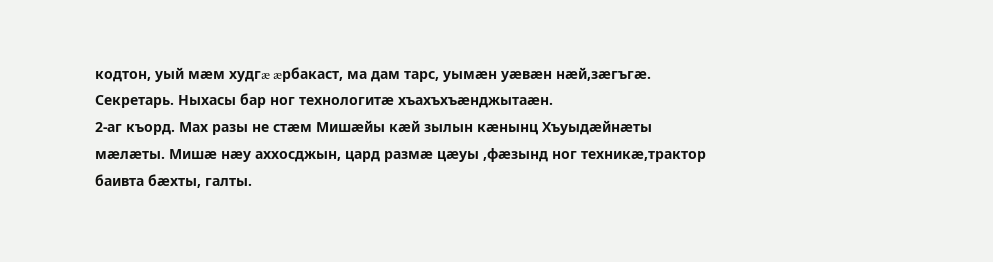кодтон, уый мæм худгæ æрбакаст, ма дам тарс, уымæн уæвæн нæй,зæгъгæ.
Секретарь. Ныхасы бар ног технологитæ хъахъхъæнджытаæн.
2-аг къорд. Мах разы не стæм Мишæйы кæй зылын кæнынц Хъуыдæйнæты мæлæты. Мишæ нæу аххосджын, цард размæ цæуы ,фæзынд ног техникæ,трактор баивта бæхты, галты.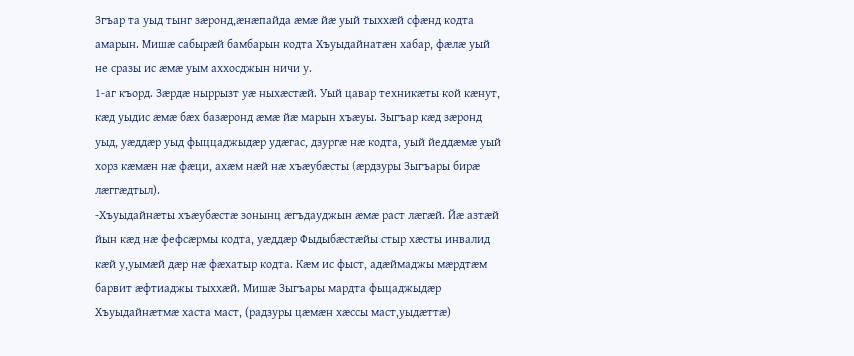Згъар та уыд тынг зæронд,æнæпайда æмæ йæ уый тыххæй сфæнд кодта амарын. Мишæ сабырæй бамбарын кодта Хъуыдайнатæн хабар, фæлæ уый не сразы ис æмæ уым аххосджын ничи у.
1-аг къорд. Зæрдæ ныррызт уæ ныхæстæй. Уый цавар техникæты кой кæнут, кæд уыдис æмæ бæх базæронд æмæ йæ марын хъæуы. Зыгъар кæд зæронд уыд, уæддæр уыд фыццаджыдæр удæгас, дзургæ нæ кодта, уый йеддæмæ уый хорз кæмæн нæ фæци, ахæм нæй нæ хъæубæсты (æрдзуры Зыгъары бирæ лæггæдтыл).
-Хъуыдайнæты хъæубæстæ зонынц æгъдауджын æмæ раст лæгæй. Йæ азтæй йын кæд нæ фефсæрмы кодта, уæддæр Фыдыбæстæйы стыр хæсты инвалид кæй у,уымæй дæр нæ фæхатыр кодта. Кæм ис фыст, адæймаджы мæрдтæм барвит æфтиаджы тыххæй. Мишæ Зыгъары мардта фыцаджыдæр Хъуыдайнæтмæ хаста маст, (радзуры цæмæн хæссы маст,уыдæттæ)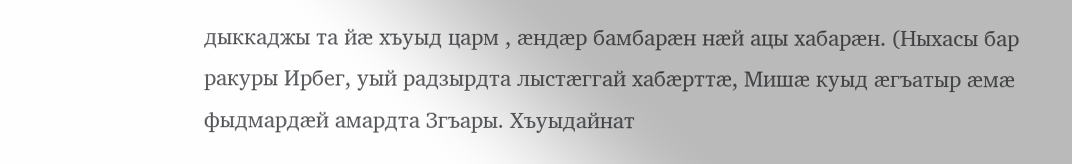дыккаджы та йæ хъуыд царм , æндæр бамбарæн нæй ацы хабарæн. (Ныхасы бар ракуры Ирбег, уый радзырдта лыстæггай хабæрттæ, Мишæ куыд æгъатыр æмæ фыдмардæй амардта Згъары. Хъуыдайнат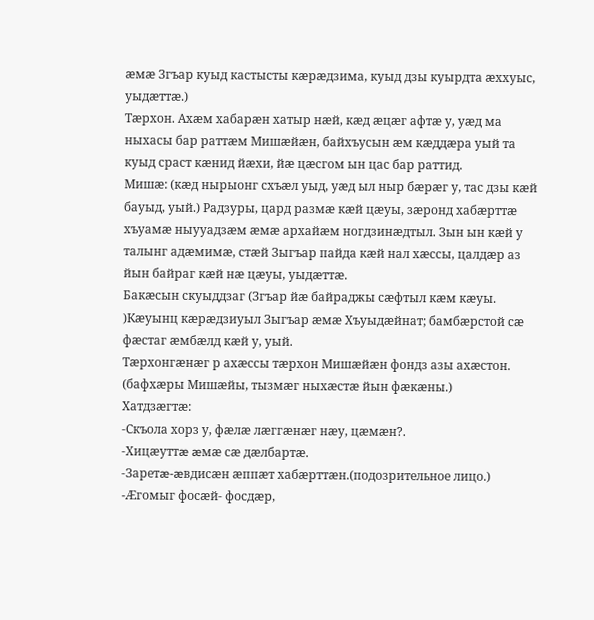æмæ Згъар куыд кастысты кæрæдзима, куыд дзы куырдта æххуыс, уыдæттæ.)
Тæрхон. Ахæм хабарæн хатыр нæй, кæд æцæг афтæ у, уæд ма ныхасы бар раттæм Мишæйæн, байхъусын æм кæддæра уый та куыд сраст кæнид йæхи, йæ цæсгом ын цас бар раттид.
Мишæ: (кæд нырыонг схъæл уыд, уæд ыл ныр бæрæг у, тас дзы кæй бауыд, уый.) Радзуры, цард размæ кæй цæуы, зæронд хабæрттæ хъуамæ ныууадзæм æмæ архайæм ногдзинæдтыл. Зын ын кæй у талынг адæмимæ, стæй Зыгъар пайда кæй нал хæссы, цалдæр аз йын байраг кæй нæ цæуы, уыдæттæ.
Бакæсын скуыддзаг (Згъар йæ байраджы сæфтыл кæм кæуы. )Кæуынц кæрæдзиуыл Зыгъар æмæ Хъуыдæйнат; бамбæрстой сæ фæстаг æмбæлд кæй у, уый.
Тæрхонгæнæг р ахæссы тæрхон Мишæйæн фондз азы ахæстон. (бафхæры Мишæйы, тызмæг ныхæстæ йын фæкæны.)
Хатдзæгтæ:
-Скъола хорз у, фæлæ лæггæнæг нæу, цæмæн?.
-Хицæуттæ æмæ сæ дæлбартæ.
-Заретæ-æвдисæн æппæт хабæрттæн.(подозрительное лицо.)
-Æгомыг фосæй- фосдæр,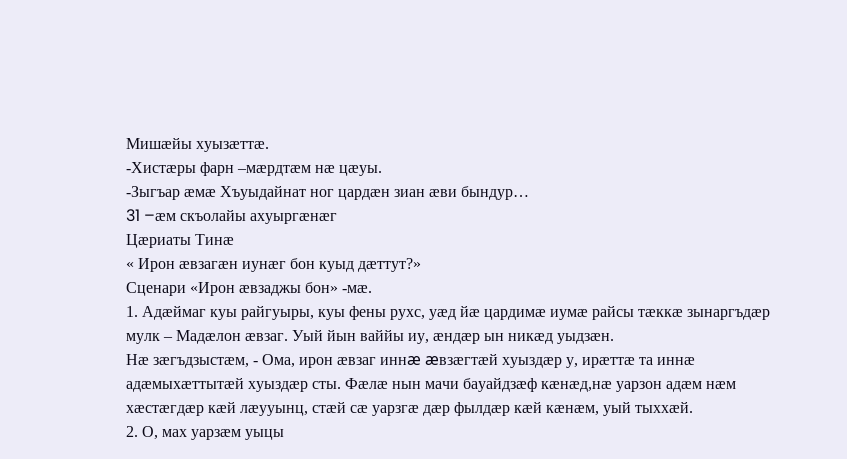Мишæйы хуызæттæ.
-Хистæры фарн –мæрдтæм нæ цæуы.
-Зыгъар æмæ Хъуыдайнат ног цардæн зиан æви бындур…
31 –æм скъолайы ахуыргæнæг
Цæриаты Тинæ
« Ирон æвзагæн иунæг бон куыд дæттут?»
Сценари «Ирон æвзаджы бон» -мæ.
1. Адæймаг куы райгуыры, куы фены рухс, уæд йæ цардимæ иумæ райсы тæккæ зынаргъдæр мулк – Мадæлон æвзаг. Уый йын ваййы иу, æндæр ын никæд уыдзæн.
Нæ зæгъдзыстæм, - Ома, ирон æвзаг иннæ æвзæгтæй хуыздæр у, ирæттæ та иннæ адæмыхæттытæй хуыздæр сты. Фæлæ нын мачи бауайдзæф кæнæд,нæ уарзон адæм нæм хæстæгдæр кæй лæууынц, стæй сæ уарзгæ дæр фылдæр кæй кæнæм, уый тыххæй.
2. О, мах уарзæм уыцы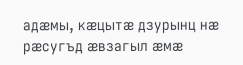адæмы, кæцытæ дзурынц нæ рæсугъд æвзагыл æмæ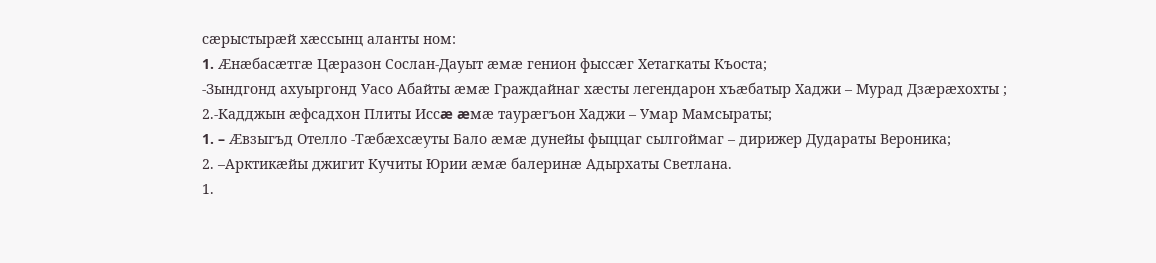сæрыстырæй хæссынц аланты ном:
1. Æнæбасæтгæ Цæразон Сослан-Дауыт æмæ генион фыссæг Хетагкаты Къоста;
-Зындгонд ахуыргонд Уасо Абайты æмæ Граждайнаг хæсты легендарон хъæбатыр Хаджи – Мурад Дзæрæхохты ;
2.-Кадджын æфсадхон Плиты Иссæ æмæ таурæгъон Хаджи – Умар Мамсыраты;
1. – Æвзыгъд Отелло -Тæбæхсæуты Бало æмæ дунейы фыццаг сылгоймаг – дирижер Дудараты Вероника;
2. –Арктикæйы джигит Кучиты Юрии æмæ балеринæ Адырхаты Светлана.
1.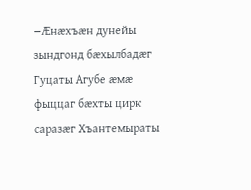–Æнæхъæн дунейы зындгонд бæхылбадæг Гуцаты Агубе æмæ фыццаг бæхты цирк саразæг Хъантемыраты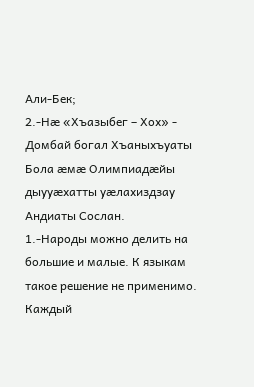Али-Бек;
2.-Нæ «Хъазыбег – Хох» - Домбай богал Хъаныхъуаты Бола æмæ Олимпиадæйы дыууæхатты уæлахиздзау Андиаты Сослан.
1.-Народы можно делить на большие и малые. К языкам такое решение не применимо. Каждый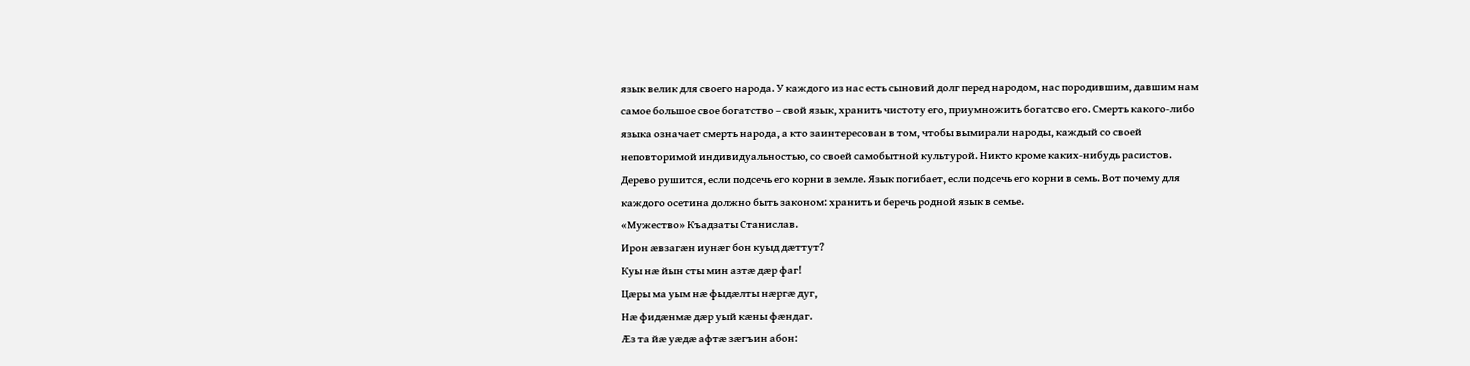язык велик для своего народа. У каждого из нас есть сыновий долг перед народом, нас породившим, давшим нам самое большое свое богатство – свой язык, хранить чистоту его, приумножить богатсво его. Смерть какого-либо языка означает смерть народа, а кто заинтересован в том, чтобы вымирали народы, каждый со своей неповторимой индивидуальностью, со своей самобытной культурой. Никто кроме каких-нибудь расистов.
Дерево рушится, если подсечь его корни в земле. Язык погибает, если подсечь его корни в семь. Вот почему для каждого осетина должно быть законом: хранить и беречь родной язык в семье.
«Мужество» Къадзаты Станислав.
Ирон æвзагæн иунæг бон куыд дæттут?
Куы нæ йын сты мин азтæ дæр фаг!
Цæры ма уым нæ фыдæлты нæргæ дуг,
Нæ фидæнмæ дæр уый кæны фæндаг.
Æз та йæ уæдæ афтæ зæгъин абон: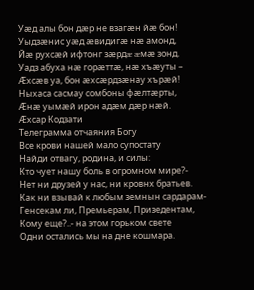Уæд алы бон дæр не взагæн йæ бон!
Уыдзæнис уæд æвидигæ нæ амонд,
Йæ рухсæй ифтонг зæрдæ æмæ зонд.
Уадз абуха нæ горæттæ, нæ хъæуты –
Æхсæв уа, бон æхсæрдзæнау хърæй!
Ныхаса сасмау сомбоны фæлтæрты,
Æнæ уымæй ирон адæм дæр нæй.
Æхсар Кодзати
Телеграмма отчаяния Богу
Все крови нашей мало супостату
Найди отвагу, родина, и силы:
Кто чует нашу боль в огромном мире?-
Нет ни друзей у нас, ни кровнх братьев.
Как ни взывай к любым земнын сардарам-
Генсекам ли, Премьерам, Призедентам,
Кому еще?..- на этом горьком свете
Одни остались мы на дне кошмара.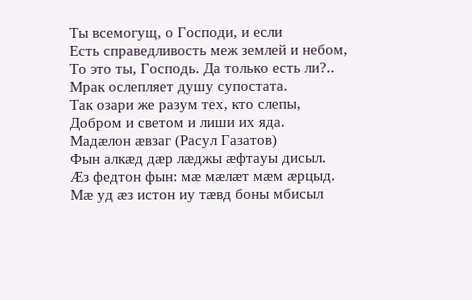Ты всемогущ, о Господи, и если
Есть справедливость меж землей и небом,
То это ты, Господь. Да только есть ли?..
Мрак ослепляет душу супостата.
Так озари же разум тех, кто слепы,
Добром и светом и лиши их яда.
Мадæлон æвзаг (Расул Газатов)
Фын алкæд дæр лæджы æфтауы дисыл.
Æз федтон фын: мæ мæлæт мæм æрцыд.
Мæ уд æз истон иу тæвд боны мбисыл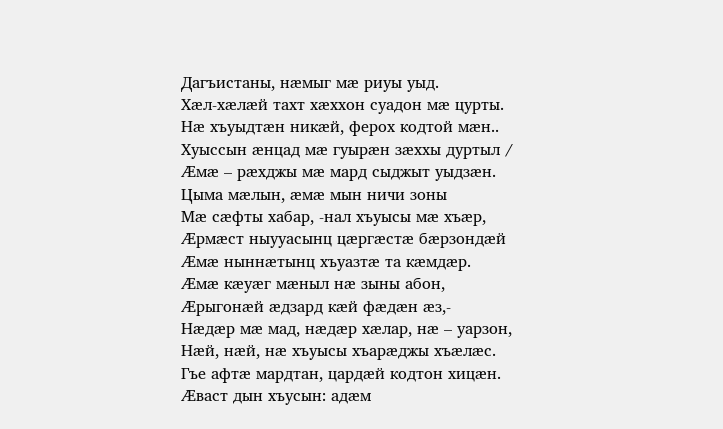Дагъистаны, нæмыг мæ риуы уыд.
Хæл-хæлæй тахт хæххон суадон мæ цурты.
Нæ хъуыдтæн никæй, ферох кодтой мæн..
Хуыссын æнцад мæ гуырæн зæххы дуртыл /
Æмæ – рæхджы мæ мард сыджыт уыдзæн.
Цыма мæлын, æмæ мын ничи зоны
Мæ сæфты хабар, -нал хъуысы мæ хъæр,
Æрмæст ныууасынц цæргæстæ бæрзондæй
Æмæ ныннæтынц хъуазтæ та кæмдæр.
Æмæ кæуæг мæныл нæ зыны абон,
Æрыгонæй æдзард кæй фæдæн æз,-
Нæдæр мæ мад, нæдæр хæлар, нæ – уарзон,
Нæй, нæй, нæ хъуысы хъарæджы хъæлæс.
Гъе афтæ мардтан, цардæй кодтон хицæн.
Æваст дын хъусын: адæм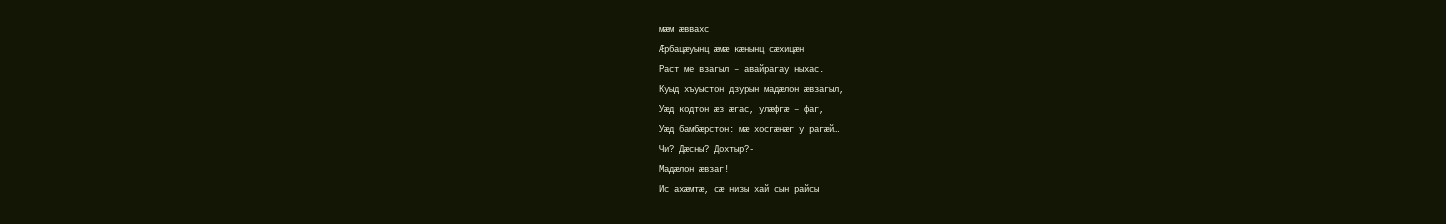мæм æввахс
Æрбацæуынц æмæ кæнынц сæхицæн
Раст ме взагыл – авайрагау ныхас.
Куыд хъуыстон дзурын мадæлон æвзагыл,
Уæд кодтон æз æгас, улæфгæ – фаг,
Уæд бамбæрстон: мæ хосгæнæг у рагæй…
Чи? Дæсны? Дохтыр?-
Мадæлон æвзаг!
Ис ахæмтæ, сæ низы хай сын райсы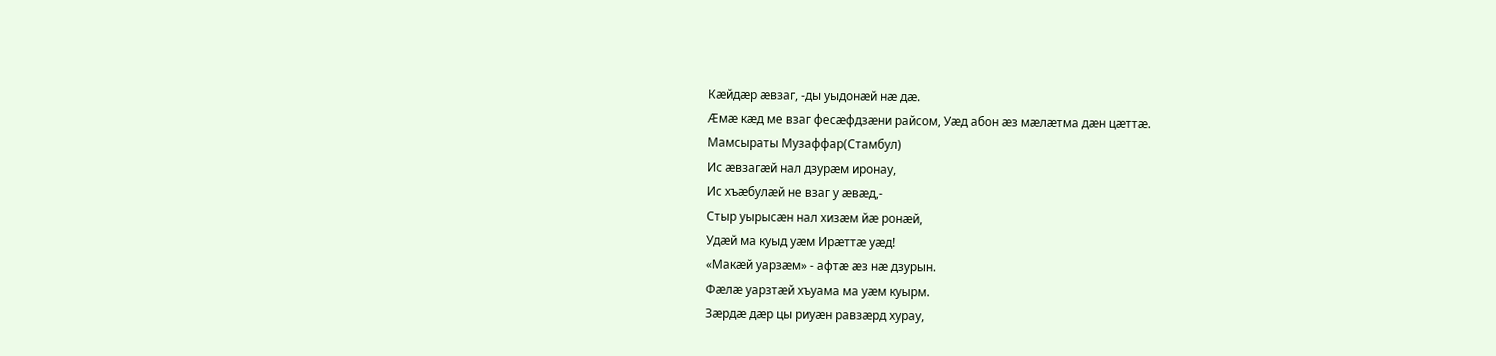Кæйдæр æвзаг, -ды уыдонæй нæ дæ.
Æмæ кæд ме взаг фесæфдзæни райсом, Уæд абон æз мæлæтма дæн цæттæ.
Мамсыраты Музаффар(Стамбул)
Ис æвзагæй нал дзурæм иронау,
Ис хъæбулæй не взаг у æвæд,-
Стыр уырысæн нал хизæм йæ ронæй,
Удæй ма куыд уæм Ирæттæ уæд!
«Макæй уарзæм» - афтæ æз нæ дзурын.
Фæлæ уарзтæй хъуама ма уæм куырм.
Зæрдæ дæр цы риуæн равзæрд хурау,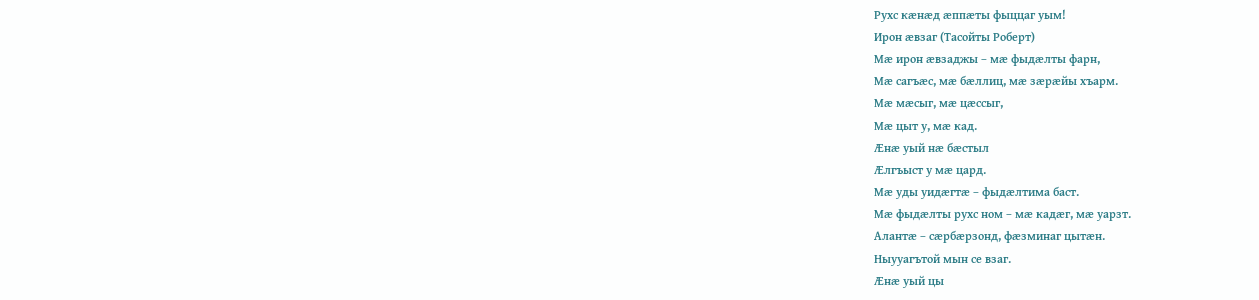Рухс кæнæд æппæты фыццаг уым!
Ирон æвзаг (Тасойты Роберт)
Мæ ирон æвзаджы – мæ фыдæлты фарн,
Мæ сагъæс, мæ бæллиц, мæ зæрæйы хъарм.
Мæ мæсыг, мæ цæссыг,
Мæ цыт у, мæ кад.
Æнæ уый нæ бæстыл
Æлгъыст у мæ цард.
Мæ уды уидæгтæ – фыдæлтима баст.
Мæ фыдæлты рухс ном – мæ кадæг, мæ уарзт.
Алантæ – сæрбæрзонд, фæзминаг цытæн.
Ныууагътой мын се взаг.
Æнæ уый цы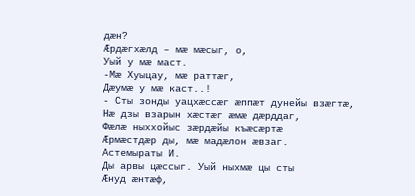дæн?
Æрдæгхæлд – мæ мæсыг, о,
Уый у мæ маст.
-Мæ Хуыцау, мæ раттæг,
Дæумæ у мæ каст..!
- Сты зонды уацхæссæг æппæт дунейы взæгтæ,
Нæ дзы взарын хæстæг æмæ дæрддаг,
Фæлæ ныххойыс зæрдæйы къæсæртæ
Æрмæстдæр ды, мæ мадæлон æвзаг.
Астемыраты И.
Ды арвы цæссыг. Уый ныхмæ цы сты
Æнуд æнтæф,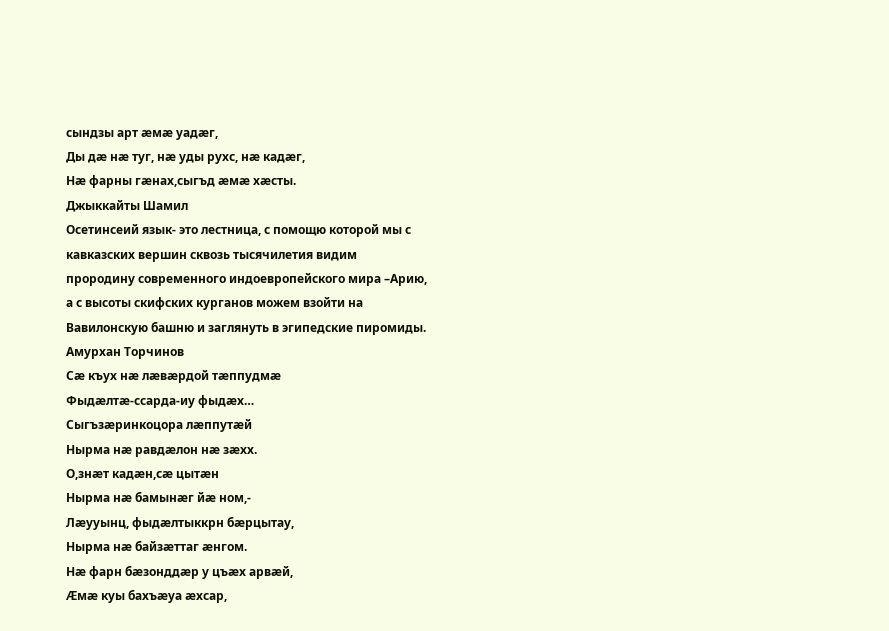сындзы арт æмæ уадæг,
Ды дæ нæ туг, нæ уды рухс, нæ кадæг,
Нæ фарны гæнах,сыгъд æмæ хæсты.
Джыккайты Шамил
Осетинсеий язык- это лестница, с помощю которой мы с кавказских вершин сквозь тысячилетия видим прородину современного индоевропейского мира –Арию, а с высоты скифских курганов можем взойти на Вавилонскую башню и заглянуть в эгипедские пиромиды.
Амурхан Торчинов
Сæ къух нæ лæвæрдой тæппудмæ
Фыдæлтæ-ссарда-иу фыдæх…
Сыгъзæринкоцора лæппутæй
Нырма нæ равдæлон нæ зæхх.
О,знæт кадæн,сæ цытæн
Нырма нæ бамынæг йæ ном,-
Лæууынц, фыдæлтыккрн бæрцытау,
Нырма нæ байзæттаг æнгом.
Нæ фарн бæзонддæр у цъæх арвæй,
Æмæ куы бахъæуа æхсар,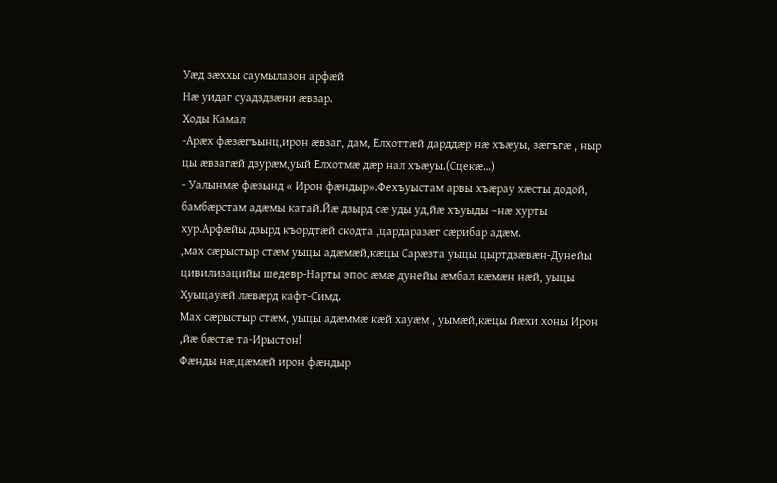Уæд зæххы саумылазон арфæй
Нæ уидаг суадздзæни æвзар.
Ходы Камал
-Арæх фæзæгъынц,ирон æвзаг, дам, Елхоттæй дарддæр нæ хъæуы, зæгъгæ , ныр цы æвзагæй дзурæм,уый Елхотмæ дæр нал хъæуы.(Сцекæ…)
- Уалынмæ фæзынд « Ирон фæндыр».Фехъуыстам арвы хъæрау хæсты додой, бамбæрстам адæмы катай.Йæ дзырд сæ уды уд,йæ хъуыды –нæ хурты хур.Арфæйы дзырд къордтæй скодта ,цардаразæг сæрибар адæм.
,мах сæрыстыр стæм уыцы адæмæй,кæцы Сарæзта уыцы цыртдзæвæн-Дунейы цивилизацийы шедевр-Нарты эпос æмæ дунейы æмбал кæмæн нæй, уыцы Хуыцауæй лæвæрд кафт-Симд.
Мах сæрыстыр стæм, уыцы адæммæ кæй хауæм , уымæй,кæцы йæхи хоны Ирон ,йæ бæстæ та-Ирыстон!
Фæнды нæ,цæмæй ирон фæндыр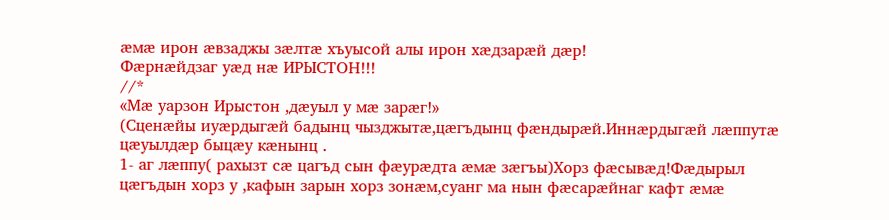æмæ ирон æвзаджы зæлтæ хъуысой алы ирон хæдзарæй дæр!
Фæрнæйдзаг уæд нæ ИРЫСТОН!!!
//*
«Мæ уарзон Ирыстон ,дæуыл у мæ зарæг!»
(Сценæйы иуæрдыгæй бадынц чызджытæ,цæгъдынц фæндырæй.Иннæрдыгæй лæппутæ цæуылдæр быцæу кæнынц .
1- аг лæппу( рахызт сæ цагъд сын фæурæдта æмæ зæгъы)Хорз фæсывæд!Фæдырыл цæгъдын хорз у ,кафын зарын хорз зонæм,суанг ма нын фæсарæйнаг кафт æмæ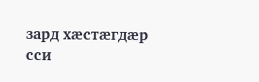зард хæстæгдæр сси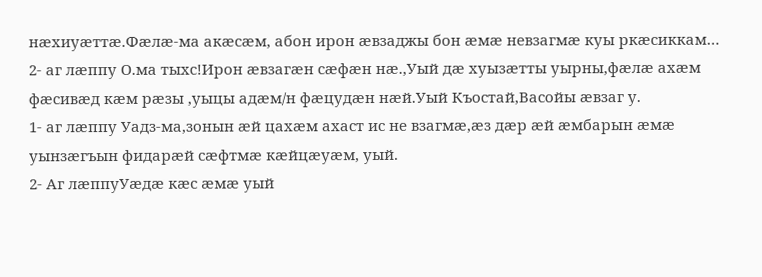нæхиуæттæ.Фæлæ-ма акæсæм, абон ирон æвзаджы бон æмæ невзагмæ куы ркæсиккам…
2- аг лæппу О.ма тыхс!Ирон æвзагæн сæфæн нæ.,Уый дæ хуызæтты уырны,фæлæ ахæм фæсивæд кæм рæзы ,уыцы адæм/н фæцудæн нæй.Уый Къостай,Васойы æвзаг у.
1- аг лæппу Уадз-ма,зонын æй цахæм ахаст ис не взагмæ,æз дæр æй æмбарын æмæ уынзæгъын фидарæй сæфтмæ кæйцæуæм, уый.
2- Аг лæппуУæдæ кæс æмæ уый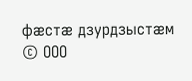фæстæ дзурдзыстæм
© ООО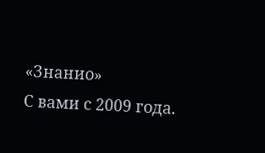«Знанио»
С вами с 2009 года.